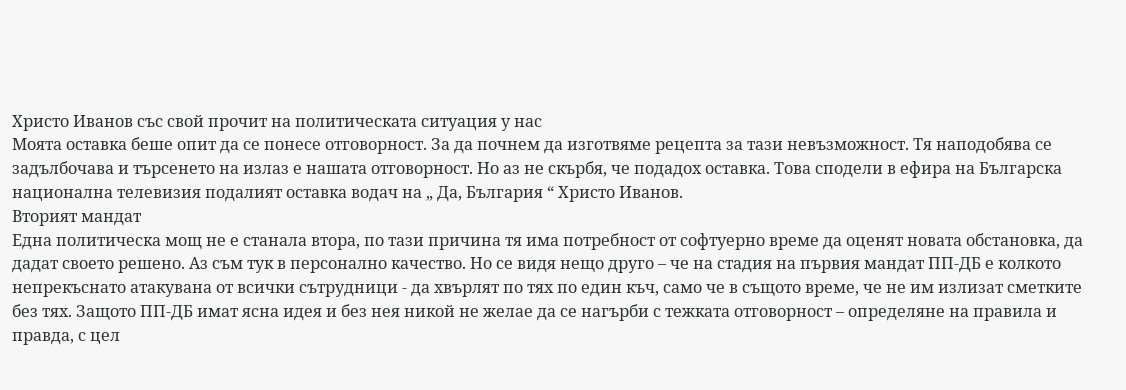Христо Иванов със свой прочит на политическата ситуация у нас
Моята оставка беше опит да се понесе отговорност. За да почнем да изготвяме рецепта за тази невъзможност. Тя наподобява се задълбочава и търсенето на излаз е нашата отговорност. Но аз не скърбя, че подадох оставка. Това сподели в ефира на Българска национална телевизия подалият оставка водач на „ Да, България “ Христо Иванов.
Вторият мандат
Една политическа мощ не е станала втора, по тази причина тя има потребност от софтуерно време да оценят новата обстановка, да дадат своето решено. Аз съм тук в персонално качество. Но се видя нещо друго – че на стадия на първия мандат ПП-ДБ е колкото непрекъснато атакувана от всички сътрудници - да хвърлят по тях по един къч, само че в същото време, че не им излизат сметките без тях. Защото ПП-ДБ имат ясна идея и без нея никой не желае да се нагърби с тежката отговорност – определяне на правила и правда, с цел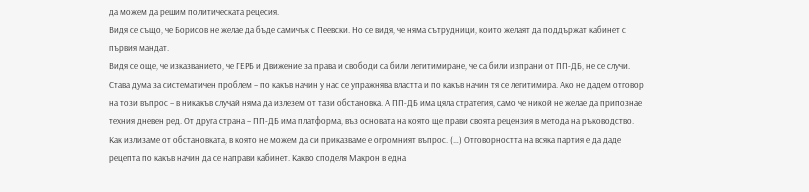да можем да решим политическата рецесия.
Видя се също, че Борисов не желае да бъде самичък с Пеевски. Но се видя, че няма сътрудници, които желаят да поддържат кабинет с първия мандат.
Видя се още, че изказванието, че ГЕРБ и Движение за права и свободи са били легитимиране, че са били изпрани от ПП-ДБ, не се случи.
Става дума за систематичен проблем – по какъв начин у нас се упражнява властта и по какъв начин тя се легитимира. Ако не дадем отговор на този въпрос – в никакъв случай няма да излезем от тази обстановка. А ПП-ДБ има цяла стратегия, само че никой не желае да припознае техния дневен ред. От друга страна – ПП-ДБ има платформа, въз основата на която ще прави своята рецензия в метода на ръководство.
Как излизаме от обстановката, в която не можем да си приказваме е огромният въпрос. (…) Отговорността на всяка партия е да даде рецепта по какъв начин да се направи кабинет. Какво споделя Макрон в една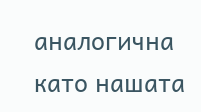аналогична като нашата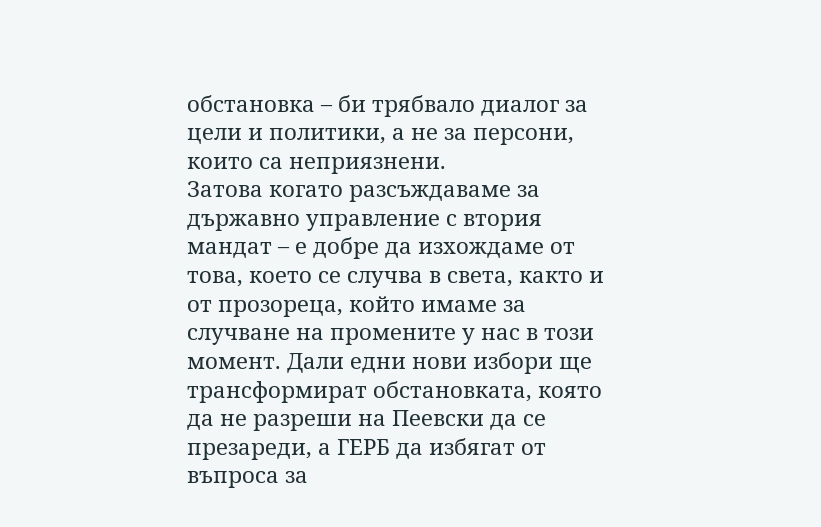обстановка – би трябвало диалог за цели и политики, а не за персони, които са неприязнени.
Затова когато разсъждаваме за държавно управление с втория мандат – е добре да изхождаме от това, което се случва в света, както и от прозореца, който имаме за случване на промените у нас в този момент. Дали едни нови избори ще трансформират обстановката, която да не разреши на Пеевски да се презареди, а ГЕРБ да избягат от въпроса за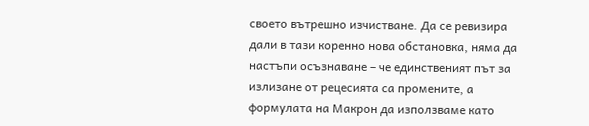своето вътрешно изчистване. Да се ревизира дали в тази коренно нова обстановка, няма да настъпи осъзнаване – че единственият път за излизане от рецесията са промените, а формулата на Макрон да използваме като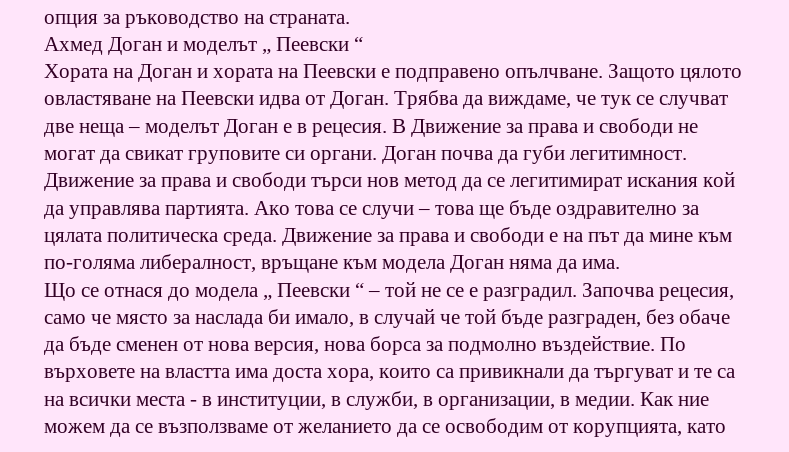опция за ръководство на страната.
Ахмед Доган и моделът „ Пеевски “
Хората на Доган и хората на Пеевски е подправено опълчване. Защото цялото овластяване на Пеевски идва от Доган. Трябва да виждаме, че тук се случват две неща – моделът Доган е в рецесия. В Движение за права и свободи не могат да свикат груповите си органи. Доган почва да губи легитимност. Движение за права и свободи търси нов метод да се легитимират искания кой да управлява партията. Ако това се случи – това ще бъде оздравително за цялата политическа среда. Движение за права и свободи е на път да мине към по-голяма либералност, връщане към модела Доган няма да има.
Що се отнася до модела „ Пеевски “ – той не се е разградил. Започва рецесия, само че място за наслада би имало, в случай че той бъде разграден, без обаче да бъде сменен от нова версия, нова борса за подмолно въздействие. По върховете на властта има доста хора, които са привикнали да търгуват и те са на всички места - в институции, в служби, в организации, в медии. Как ние можем да се възползваме от желанието да се освободим от корупцията, като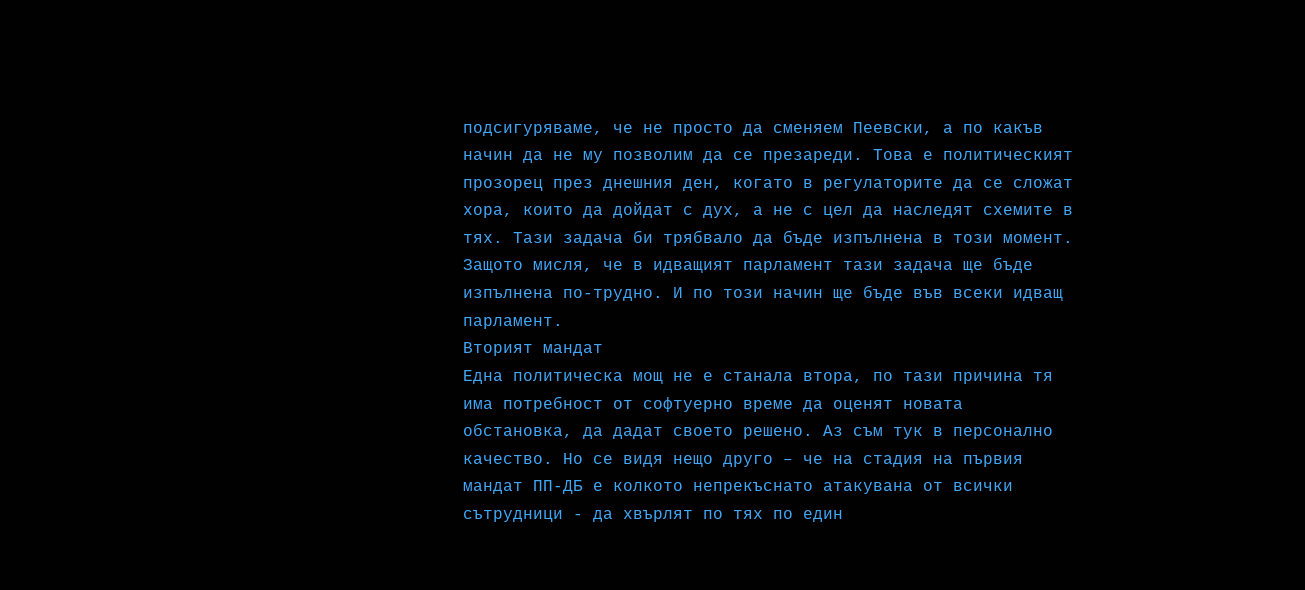подсигуряваме, че не просто да сменяем Пеевски, а по какъв начин да не му позволим да се презареди. Това е политическият прозорец през днешния ден, когато в регулаторите да се сложат хора, които да дойдат с дух, а не с цел да наследят схемите в тях. Тази задача би трябвало да бъде изпълнена в този момент. Защото мисля, че в идващият парламент тази задача ще бъде изпълнена по-трудно. И по този начин ще бъде във всеки идващ парламент.
Вторият мандат
Една политическа мощ не е станала втора, по тази причина тя има потребност от софтуерно време да оценят новата обстановка, да дадат своето решено. Аз съм тук в персонално качество. Но се видя нещо друго – че на стадия на първия мандат ПП-ДБ е колкото непрекъснато атакувана от всички сътрудници - да хвърлят по тях по един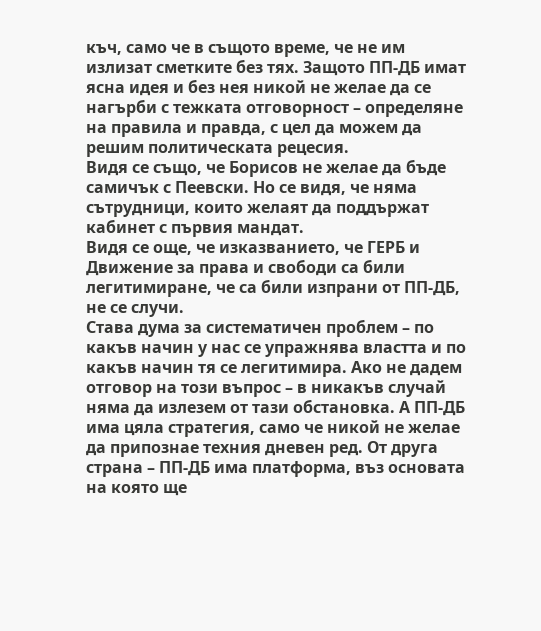къч, само че в същото време, че не им излизат сметките без тях. Защото ПП-ДБ имат ясна идея и без нея никой не желае да се нагърби с тежката отговорност – определяне на правила и правда, с цел да можем да решим политическата рецесия.
Видя се също, че Борисов не желае да бъде самичък с Пеевски. Но се видя, че няма сътрудници, които желаят да поддържат кабинет с първия мандат.
Видя се още, че изказванието, че ГЕРБ и Движение за права и свободи са били легитимиране, че са били изпрани от ПП-ДБ, не се случи.
Става дума за систематичен проблем – по какъв начин у нас се упражнява властта и по какъв начин тя се легитимира. Ако не дадем отговор на този въпрос – в никакъв случай няма да излезем от тази обстановка. А ПП-ДБ има цяла стратегия, само че никой не желае да припознае техния дневен ред. От друга страна – ПП-ДБ има платформа, въз основата на която ще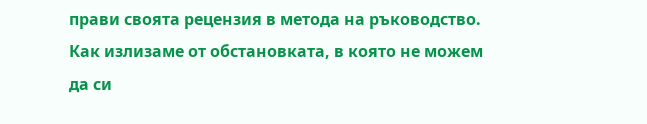прави своята рецензия в метода на ръководство.
Как излизаме от обстановката, в която не можем да си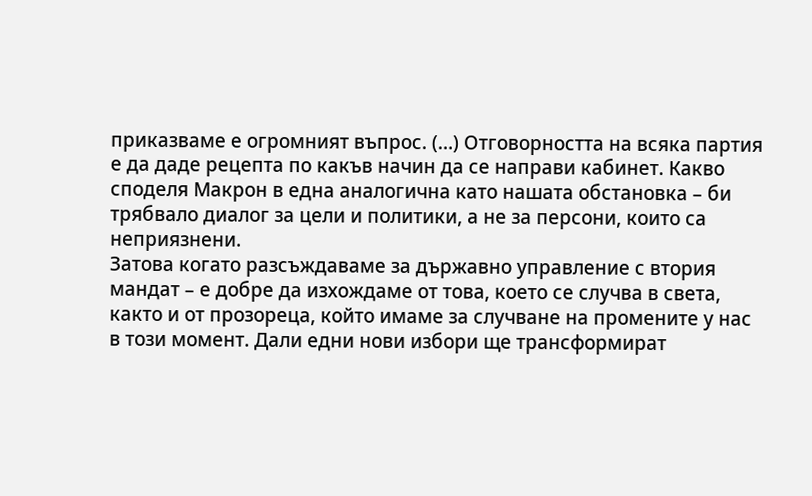приказваме е огромният въпрос. (…) Отговорността на всяка партия е да даде рецепта по какъв начин да се направи кабинет. Какво споделя Макрон в една аналогична като нашата обстановка – би трябвало диалог за цели и политики, а не за персони, които са неприязнени.
Затова когато разсъждаваме за държавно управление с втория мандат – е добре да изхождаме от това, което се случва в света, както и от прозореца, който имаме за случване на промените у нас в този момент. Дали едни нови избори ще трансформират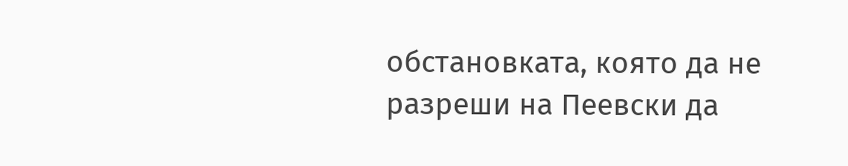обстановката, която да не разреши на Пеевски да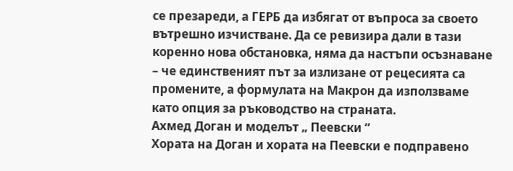се презареди, а ГЕРБ да избягат от въпроса за своето вътрешно изчистване. Да се ревизира дали в тази коренно нова обстановка, няма да настъпи осъзнаване – че единственият път за излизане от рецесията са промените, а формулата на Макрон да използваме като опция за ръководство на страната.
Ахмед Доган и моделът „ Пеевски “
Хората на Доган и хората на Пеевски е подправено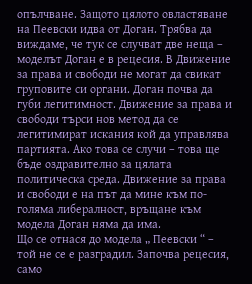опълчване. Защото цялото овластяване на Пеевски идва от Доган. Трябва да виждаме, че тук се случват две неща – моделът Доган е в рецесия. В Движение за права и свободи не могат да свикат груповите си органи. Доган почва да губи легитимност. Движение за права и свободи търси нов метод да се легитимират искания кой да управлява партията. Ако това се случи – това ще бъде оздравително за цялата политическа среда. Движение за права и свободи е на път да мине към по-голяма либералност, връщане към модела Доган няма да има.
Що се отнася до модела „ Пеевски “ – той не се е разградил. Започва рецесия, само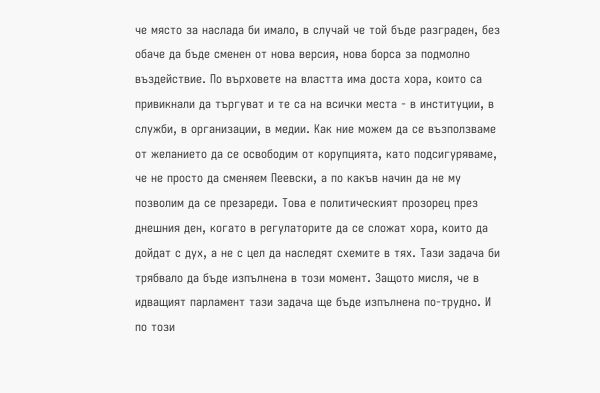че място за наслада би имало, в случай че той бъде разграден, без обаче да бъде сменен от нова версия, нова борса за подмолно въздействие. По върховете на властта има доста хора, които са привикнали да търгуват и те са на всички места - в институции, в служби, в организации, в медии. Как ние можем да се възползваме от желанието да се освободим от корупцията, като подсигуряваме, че не просто да сменяем Пеевски, а по какъв начин да не му позволим да се презареди. Това е политическият прозорец през днешния ден, когато в регулаторите да се сложат хора, които да дойдат с дух, а не с цел да наследят схемите в тях. Тази задача би трябвало да бъде изпълнена в този момент. Защото мисля, че в идващият парламент тази задача ще бъде изпълнена по-трудно. И по този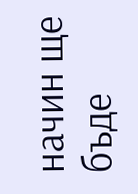начин ще бъде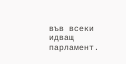във всеки идващ парламент.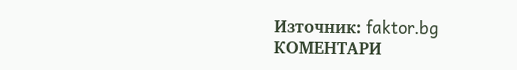Източник: faktor.bg
КОМЕНТАРИ